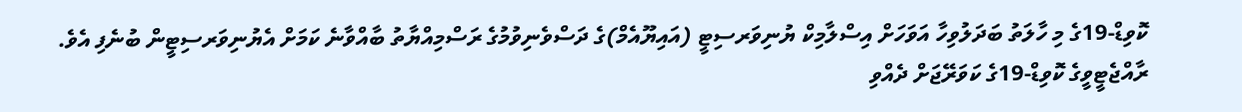ކޮވިޑް-19ގެ މި ހާލަތު ބަދަލުވިހާ އަވަހަށް އިސްލާމިކް ޔުނިވަރސިޓީ (އައިޔޫއެމް)ގެ ދަސްވެނިވުމުގެ ރަސްމިއްޔާތު ބާއްވާނެ ކަމަށް އެޔުނިވަރސިޓީން ބުނެފި އެވެ.
ރާއްޖެޓީވީގެ ކޮވިޑް-19ގެ ކަވަރޭޖަށް ދެއްވި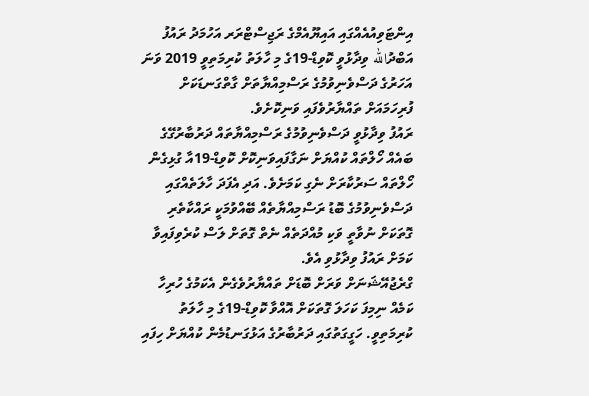އިންޓަވިއުއެއްގައި އައިޔޫއެމްގެ ރަޖިސްޓްރަރ އަހުމަދު ރައުފު އަބްދުالله ވިދާޅުވީ ކޮވިޑް-19ގެ މި ހާލަތު ކުރިމަތިވީ 2019 ވަނަ އަހަރުގެ ދަސްވެނިވުމުގެ ރަސްމިއްޔާތަށް ގާތްގަނޑަކަށް ފުރިހަމައަށް ތައްޔާރުވެފައި ވަނިކޮށެވެ.
ރައުފު ވިދާޅުވީ ދަސްވެނިވުމުގެ ރަސްމިއްޔާތައް ދަރުބާރުގޭގެ ބައެއް ހޯލްތައް ކުއްޔަށް ނަގާފައިވަނިކޮށް ކޮވިޑް-19އާ ގުޅިގެން ހޯލްތައް ސަރުކާރަށް ނެގި ކަމަށެވެ. އަދި އެފަދަ ހާލަތެއްގައި ދަސްވެނިވުމުގެ ބޮޑު ރަސްމިއްޔާތެއް ބޭއްވުމަކީ ރައްކާތެރި ގޮތަކަށް ނުވާތީ ވަކި މުއްދަތެއް ނެތް ގޮތަށް ލަސް ކުރެވިފައިވާ ކަމަށް ރައުފު ވިދާޅުވި އެވެ.
ގްރެޖުއޭޝަނަށް ވަރަށް ބޮޑަށް ތައްޔާރުވެގެން އެކަމުގެ ހުރިހާ ކަމެއް ނިމިފަ ކަހަލަ ގޮތަކަށް އޮއްވާ ކޮވިޑް-19ގެ މި ހާލަތު ކުރިމަތިވީ. ހަގީގަތުގައި ދަރުބާރުގެ އަޅުގަނޑުމެން ކުއްޔަށް ހިފައި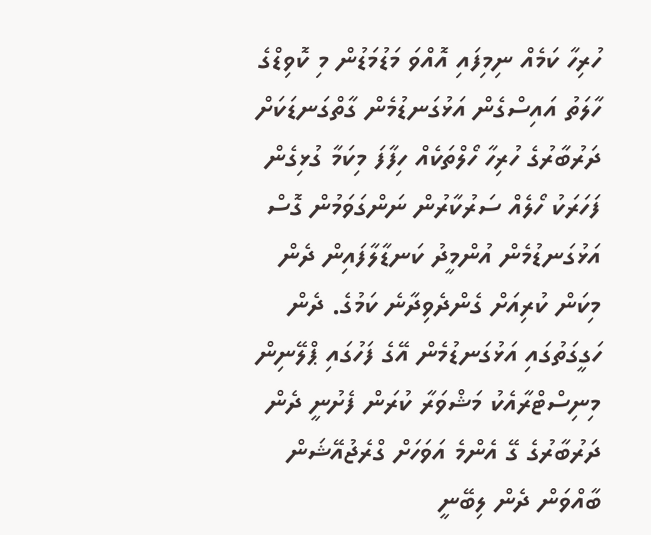ހުރިހާ ކަމެއް ނިމިފައި އޮއްވަ މަޑުމަޑުން މި ކޮވިޑްގެ ހާލަތު އައިސްގެން އަޅުގަނޑުމެން ގާތްގަނޑަކަށް ދަރުބާރުގެ ހުރިހާ ހޯލްތަކެއް ހިފާފަ މިކަމާ ގުޅިގެން ފަހަރަކު ހޯލެއް ސަރުކާރުން ނަންގަވަމުން ގޮސް އަޅުގަނޑުމެން އުންމީދު ކަނޑާލާފައިން ދެން މިކަން ކުރިއަށް ގެންދެވިދާނެ ކަމުގެ. ދެން ހަގީގަތުގައި އަޅުގަނޑުމެން އޭގެ ފަހުގައި ޕްލޭނިން މިނިސްޓްރާއެކު މަޝްވަރާ ކުރަން ފެށުނީ ދެން ދަރުބާރުގެ ގޭ އެންމެ އަވަހަށް ގްރެޖުއޭޝަން ބާއްވަން ދެން ލިބޭނީ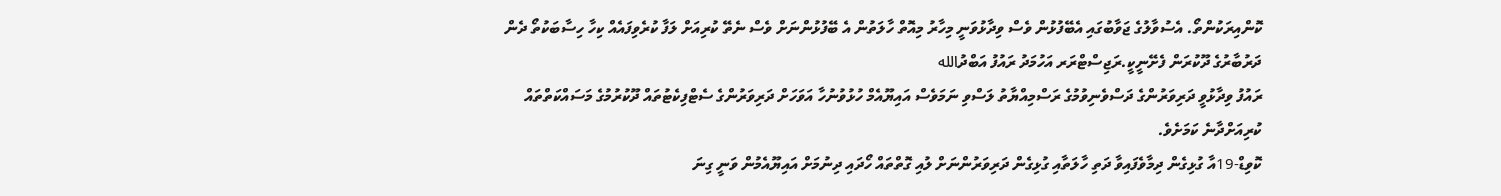ކޮންއިރަކުންތޯ. އެސުވާލުގެ ޖަވާބުގައި އެބޭފުޅުން ވެސް ވިދާޅުވަނީ މިހާރު މިއޮތް ހާލަތުން އެ ބޭފުޅުންނަށް ވެސް ނެތޭ ކުރިއަށް ލަފާ ކުރެވިފައެއް ކިހާ ހިސާބަކުތޯ ދެން ދަރުބާރުގެ ދޫކުރަން ފެށޭނީކީ.ރަޖިސްޓްރަރ އަހުމަދު ރައުފު އަބްދުالله
ރައުފު ވިދާޅުވީ ދަރިވަރުންގެ ދަސްވެނިވުމުގެ ރަސްމިއްޔާތު ލަސްވި ނަމަވެސް އައިޔޫއެމް ހުޅުވުނުހާ އަވަހަށް ދަރިވަރުންގެ ސެޓްފިކެޓުތައް ދޫކުރުމުގެ މަސައްކަތްތައް ކުރިއަށްދާނެ ކަމަށެވެ.
ކޮވިޑް-19އާ ގުޅިގެން ދިމާވެފައިވާ ދަތި ހާލަތާއި ގުޅިގެން ދަރިވަރުންނަށް ލުއި ގޮތްތައް ހޯދައި ދިނުމަށް އައިޔޫއެމުން ވަނީ ގިނަ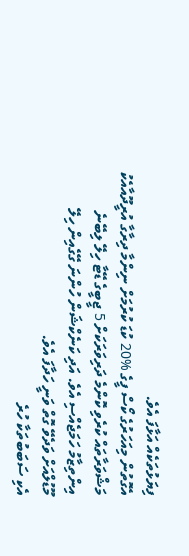ފިޔަޅުތަކެއް އަޅާފަ އެވެ.
އެގޮތުން މިއަހަރުގެ ކޯސް ފީގެ %20 ކުޑަ ކުރުމަށް ނިންމާ ދިރާގާ އުރީދޫއާއެކު މަޝްވަރާތައް ކުރެވި ކޮންމެ ދަރިވަރަކަށް 5 ޖީބީގެ ޑޭޓާ ހިލޭ ލިބޭނެ އިންތިޒާމު ހަމަޖެއްސި އެވެ. އަދި ކަނެކްޝަން ހުންނަ ގޭގެއިން ހިލޭ މޫޑުލްއަށް ވަދެވޭ ގޮތް ވަނީ ހަދާފަ އެވެ.
އެކި ސަބަބުތަކާ ހުރެ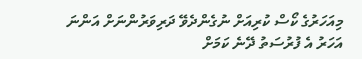މިއަހަރުގެ ކޯސް ކުރިއަށް ނުގެންދެވޭ ދަރިވަރުންނަށް އަންނަ އަހަރު އެ ފުރުސަތު ދޭނެ ކަމަށް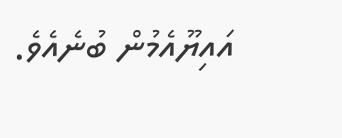އައިޔޫއެމުން ބުނެއެވެ.